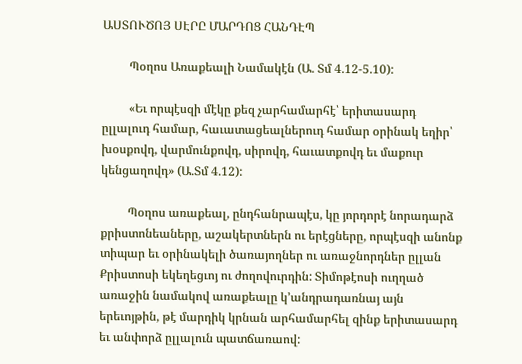ԱՍՏՈՒԾՈՅ ՍԷՐԸ ՄԱՐԴՈՑ ՀԱՆԴԷՊ

         Պօղոս Առաքեալի Նամակէն (Ա. Տմ 4.12-5.10):

         «Եւ որպէսզի մէկը քեզ չարհամարհէ՝ երիտասարդ ըլլալուդ համար, հաւատացեալներուդ համար օրինակ եղիր՝ խօսքովդ, վարմունքովդ, սիրովդ, հաւատքովդ եւ մաքուր կենցաղովդ» (Ա.Տմ 4.12):

         Պօղոս առաքեալ, ընդհանրապէս, կը յորդորէ նորադարձ քրիստոնեաները, աշակերտներն ու երէցները, որպէսզի անոնք տիպար եւ օրինակելի ծառայողներ ու առաջնորդներ ըլլան Քրիստոսի եկեղեցւոյ ու ժողովուրդին: Տիմոթէոսի ուղղած առաջին նամակով առաքեալը կ’անդրադառնայ այն երեւոյթին, թէ մարդիկ կրնան արհամարհել զինք երիտասարդ եւ անփորձ ըլլալուն պատճառաով: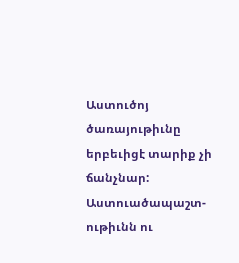Աստուծոյ ծառայութիւնը երբեւիցէ տարիք չի ճանչնար: Աստուածապաշտ-ութիւնն ու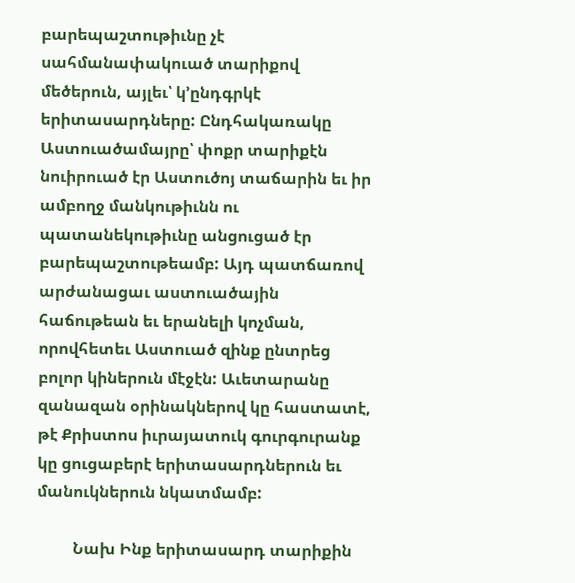բարեպաշտութիւնը չէ սահմանափակուած տարիքով մեծերուն, այլեւ՝ կ’ընդգրկէ երիտասարդները: Ընդհակառակը Աստուածամայրը՝ փոքր տարիքէն նուիրուած էր Աստուծոյ տաճարին եւ իր ամբողջ մանկութիւնն ու պատանեկութիւնը անցուցած էր բարեպաշտութեամբ: Այդ պատճառով արժանացաւ աստուածային հաճութեան եւ երանելի կոչման, որովհետեւ Աստուած զինք ընտրեց բոլոր կիներուն մէջէն: Աւետարանը զանազան օրինակներով կը հաստատէ, թէ Քրիստոս իւրայատուկ գուրգուրանք կը ցուցաբերէ երիտասարդներուն եւ մանուկներուն նկատմամբ:

         Նախ Ինք երիտասարդ տարիքին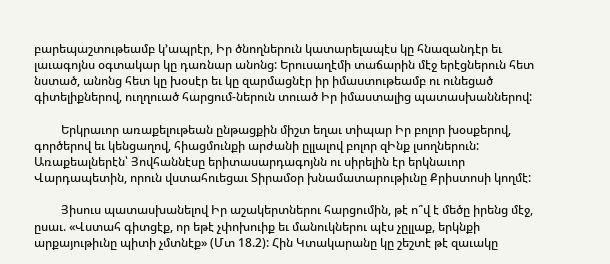բարեպաշտութեամբ կ’ապրէր, Իր ծնողներուն կատարելապէս կը հնազանդէր եւ լաւագոյնս օգտակար կը դառնար անոնց: Երուսաղէմի տաճարին մէջ երէցներուն հետ նստած, անոնց հետ կը խօսէր եւ կը զարմացնէր իր իմաստութեամբ ու ունեցած գիտելիքներով, ուղղուած հարցում-ներուն տուած Իր իմաստալից պատասխաններով:

         Երկրաւոր առաքելութեան ընթացքին միշտ եղաւ տիպար Իր բոլոր խօսքերով, գործերով եւ կենցաղով, հիացմունքի արժանի ըլլալով բոլոր զԻնք լսողներուն: Առաքեալներէն՝ Յովհաննէսը երիտասարդագոյնն ու սիրելին էր երկնաւոր Վարդապետին, որուն վստահուեցաւ Տիրամօր խնամատարութիւնը Քրիստոսի կողմէ:

         Յիսուս պատասխանելով Իր աշակերտներու հարցումին, թէ ո՞վ է մեծը իրենց մէջ, ըսաւ. «Վստահ գիտցէք, որ եթէ չփոխուիք եւ մանուկներու պէս չըլլաք, երկնքի արքայութիւնը պիտի չմտնէք» (Մտ 18.2): Հին Կտակարանը կը շեշտէ թէ զաւակը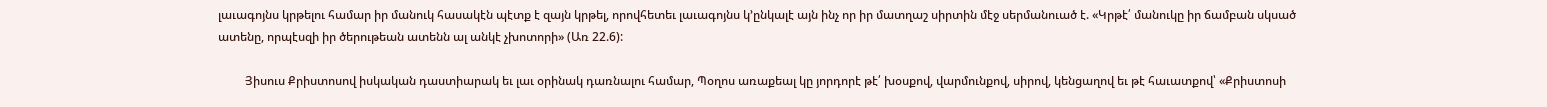լաւագոյնս կրթելու համար իր մանուկ հասակէն պէտք է զայն կրթել, որովհետեւ լաւագոյնս կ’ընկալէ այն ինչ որ իր մատղաշ սիրտին մէջ սերմանուած է. «Կրթէ՛ մանուկը իր ճամբան սկսած ատենը, որպէսզի իր ծերութեան ատենն ալ անկէ չխոտորի» (Առ 22.6):

         Յիսուս Քրիստոսով իսկական դաստիարակ եւ լաւ օրինակ դառնալու համար, Պօղոս առաքեալ կը յորդորէ թէ՛ խօսքով, վարմունքով, սիրով, կենցաղով եւ թէ հաւատքով՝ «Քրիստոսի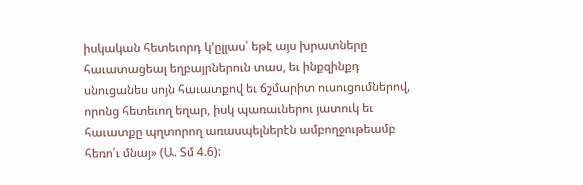իսկական հետեւորդ կ’ըլլաս՝ եթէ այս խրատները հաւատացեալ եղբայրներուն տաս, եւ ինքզինքդ սնուցանես սոյն հաւատքով եւ ճշմարիտ ուսուցումներով, որոնց հետեւող եղար, իսկ պառաւներու յատուկ եւ հաւատքը պղտորող առասպելներէն ամբողջութեամբ հեռո՛ւ մնայ» (Ա. Տմ 4.6):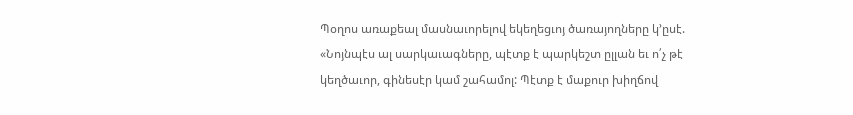Պօղոս առաքեալ մասնաւորելով եկեղեցւոյ ծառայողները կ’ըսէ. «Նոյնպէս ալ սարկաւագները, պէտք է պարկեշտ ըլլան եւ ո՛չ թէ կեղծաւոր, գինեսէր կամ շահամոլ: Պէտք է մաքուր խիղճով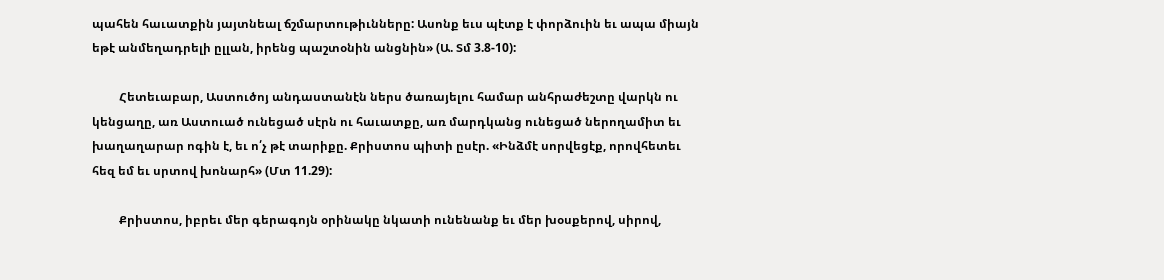պահեն հաւատքին յայտնեալ ճշմարտութիւնները: Ասոնք եւս պէտք է փորձուին եւ ապա միայն եթէ անմեղադրելի ըլլան, իրենց պաշտօնին անցնին» (Ա. Տմ 3.8-10):

         Հետեւաբար, Աստուծոյ անդաստանէն ներս ծառայելու համար անհրաժեշտը վարկն ու կենցաղը, առ Աստուած ունեցած սէրն ու հաւատքը, առ մարդկանց ունեցած ներողամիտ եւ խաղաղարար ոգին է, եւ ո՛չ թէ տարիքը. Քրիստոս պիտի ըսէր. «Ինձմէ սորվեցէք, որովհետեւ հեզ եմ եւ սրտով խոնարհ» (Մտ 11.29):

         Քրիստոս, իբրեւ մեր գերագոյն օրինակը նկատի ունենանք եւ մեր խօսքերով, սիրով,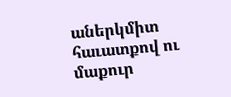աներկմիտ հաւատքով ու մաքուր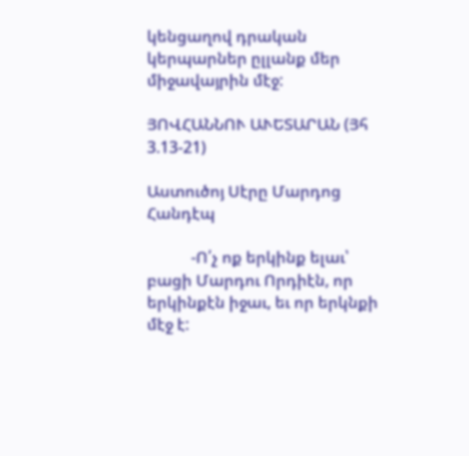կենցաղով դրական կերպարներ ըլլանք մեր միջավայրին մէջ:

ՅՈՎՀԱՆՆՈՒ ԱՒԵՏԱՐԱՆ (Յհ 3.13-21)

Աստուծոյ Սէրը Մարդոց Հանդէպ

           -Ո՛չ ոք երկինք ելաւ՝ բացի Մարդու Որդիէն, որ երկինքէն իջաւ, եւ որ երկնքի մէջ է: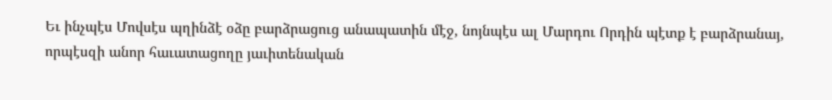Եւ ինչպէս Մովսէս պղինձէ օձը բարձրացուց անապատին մէջ, նոյնպէս ալ Մարդու Որդին պէտք է բարձրանայ, որպէսզի անոր հաւատացողը յաւիտենական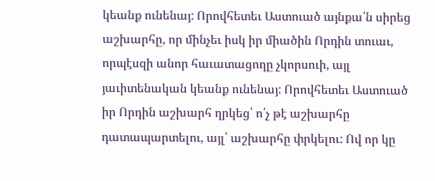կեանք ունենայ: Որովհետեւ Աստուած այնքա՛ն սիրեց աշխարհը, որ մինչեւ իսկ իր միածին Որդին տուաւ, որպէսզի անոր հաւատացողը չկորսուի, այլ յաւիտենական կեանք ունենայ: Որովհետեւ Աստուած իր Որդին աշխարհ ղրկեց՝ ո՛չ թէ աշխարհը դատապարտելու, այլ՝ աշխարհը փրկելու: Ով որ կը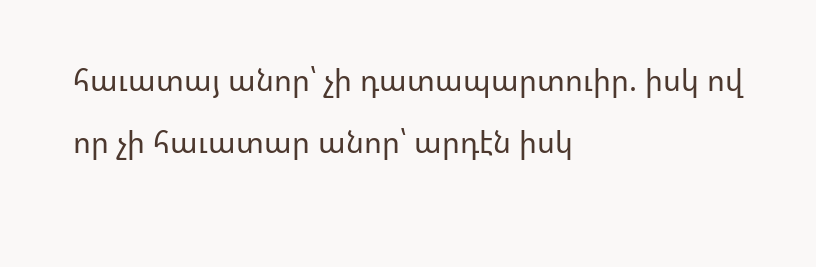հաւատայ անոր՝ չի դատապարտուիր. իսկ ով որ չի հաւատար անոր՝ արդէն իսկ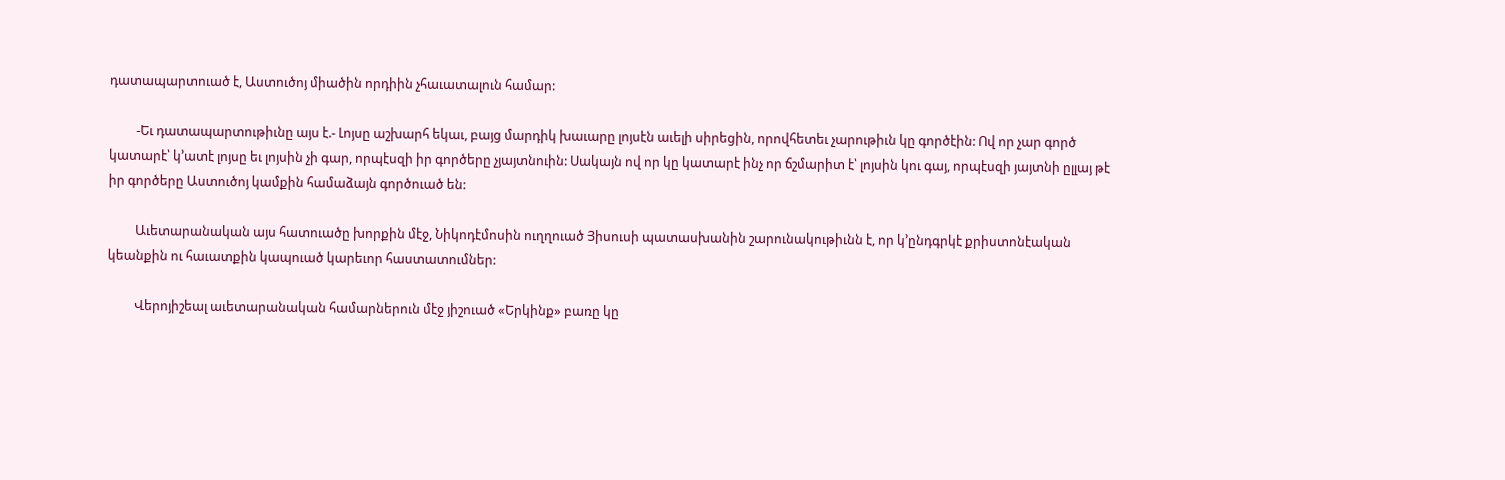դատապարտուած է, Աստուծոյ միածին որդիին չհաւատալուն համար:

         -Եւ դատապարտութիւնը այս է.- Լոյսը աշխարհ եկաւ, բայց մարդիկ խաւարը լոյսէն աւելի սիրեցին, որովհետեւ չարութիւն կը գործէին: Ով որ չար գործ կատարէ՝ կ’ատէ լոյսը եւ լոյսին չի գար, որպէսզի իր գործերը չյայտնուին: Սակայն ով որ կը կատարէ ինչ որ ճշմարիտ է՝ լոյսին կու գայ, որպէսզի յայտնի ըլլայ թէ իր գործերը Աստուծոյ կամքին համաձայն գործուած են:

         Աւետարանական այս հատուածը խորքին մէջ, Նիկոդէմոսին ուղղուած Յիսուսի պատասխանին շարունակութիւնն է, որ կ’ընդգրկէ քրիստոնէական կեանքին ու հաւատքին կապուած կարեւոր հաստատումներ:

         Վերոյիշեալ աւետարանական համարներուն մէջ յիշուած «Երկինք» բառը կը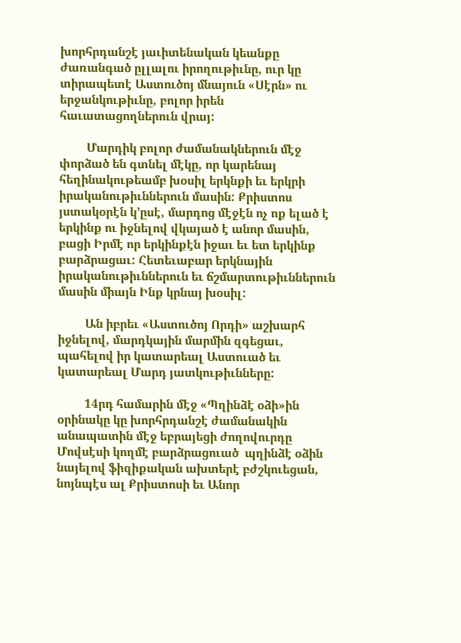խորհրդանշէ յաւիտենական կեանքը ժառանգած ըլլալու իրողութիւնը, ուր կը տիրապետէ Աստուծոյ մնայուն «Սէրն» ու երջանկութիւնը, բոլոր իրեն հաւատացողներուն վրայ:

         Մարդիկ բոլոր ժամանակներուն մէջ փորձած են գտնել մէկը, որ կարենայ հեղինակութեամբ խօսիլ երկնքի եւ երկրի իրականութիւններուն մասին: Քրիստոս յստակօրէն կ’ըսէ, մարդոց մէջէն ոչ ոք ելած է երկինք ու իջնելով վկայած է անոր մասին, բացի Իրմէ որ երկինքէն իջաւ եւ ետ երկինք բարձրացաւ: Հետեւաբար երկնային իրականութիւններուն եւ ճշմարտութիւններուն մասին միայն Ինք կրնայ խօսիլ:

         Ան իբրեւ «Աստուծոյ Որդի» աշխարհ իջնելով, մարդկային մարմին զգեցաւ, պահելով իր կատարեալ Աստուած եւ կատարեալ Մարդ յատկութիւնները:

         14րդ համարին մէջ «Պղինձէ օձի»ին օրինակը կը խորհրդանշէ ժամանակին անապատին մէջ եբրայեցի ժողովուրդը Մովսէսի կողմէ բարձրացուած  պղինձէ օձին նայելով ֆիզիքական ախտերէ բժշկուեցան, նոյնպէս ալ Քրիստոսի եւ Անոր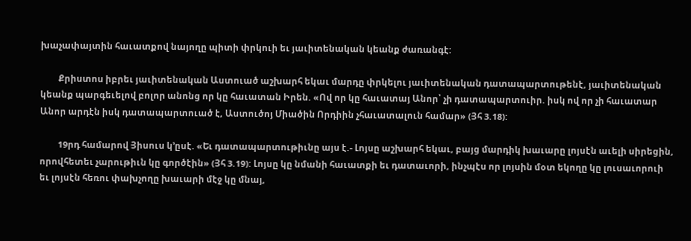խաչափայտին հաւատքով նայողը պիտի փրկուի եւ յաւիտենական կեանք ժառանգէ:

         Քրիստոս իբրեւ յաւիտենական Աստուած աշխարհ եկաւ մարդը փրկելու յաւիտենական դատապարտութենէ, յաւիտենական կեանք պարգեւելով բոլոր անոնց որ կը հաւատան Իրեն. «Ով որ կը հաւատայ Անոր՝ չի դատապարտուիր. իսկ ով որ չի հաւատար Անոր արդէն իսկ դատապարտուած է, Աստուծոյ Միածին Որդիին չհաւատալուն համար» (Յհ 3.18):

         19րդ համարով Յիսուս կ’ըսէ. «Եւ դատապարտութիւնը այս է.- Լոյսը աշխարհ եկաւ, բայց մարդիկ խաւարը լոյսէն աւելի սիրեցին, որովհետեւ չարութիւն կը գործէին» (Յհ 3.19): Լոյսը կը նմանի հաւատքի եւ դատաւորի, ինչպէս որ լոյսին մօտ եկողը կը լուսաւորուի եւ լոյսէն հեռու փախչողը խաւարի մէջ կը մնայ,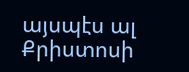այսպէս ալ Քրիստոսի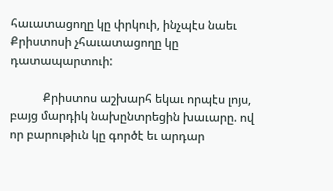հաւատացողը կը փրկուի, ինչպէս նաեւ Քրիստոսի չհաւատացողը կը դատապարտուի:

           Քրիստոս աշխարհ եկաւ որպէս լոյս, բայց մարդիկ նախընտրեցին խաւարը. ով որ բարութիւն կը գործէ եւ արդար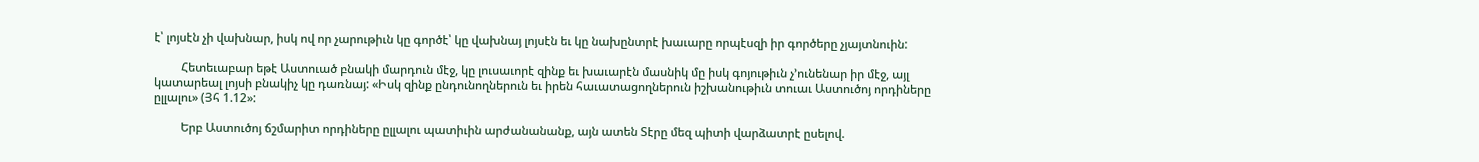է՝ լոյսէն չի վախնար, իսկ ով որ չարութիւն կը գործէ՝ կը վախնայ լոյսէն եւ կը նախընտրէ խաւարը որպէսզի իր գործերը չյայտնուին:

         Հետեւաբար եթէ Աստուած բնակի մարդուն մէջ, կը լուսաւորէ զինք եւ խաւարէն մասնիկ մը իսկ գոյութիւն չ’ունենար իր մէջ, այլ կատարեալ լոյսի բնակիչ կը դառնայ: «Իսկ զինք ընդունողներուն եւ իրեն հաւատացողներուն իշխանութիւն տուաւ Աստուծոյ որդիները ըլլալու» (Յհ 1.12»:

         Երբ Աստուծոյ ճշմարիտ որդիները ըլլալու պատիւին արժանանանք, այն ատեն Տէրը մեզ պիտի վարձատրէ ըսելով.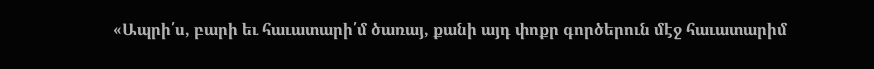«Ապրի՛ս, բարի եւ հաւատարի՛մ ծառայ, քանի այդ փոքր գործերուն մէջ հաւատարիմ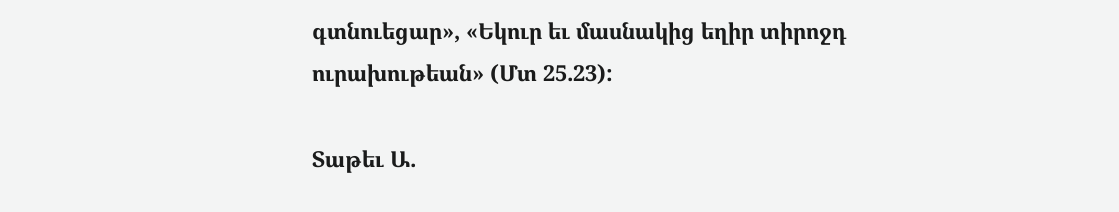գտնուեցար», «Եկուր եւ մասնակից եղիր տիրոջդ ուրախութեան» (Մտ 25.23):

Տաթեւ Ա.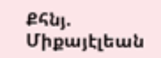Քհնյ. Միքայէլեան